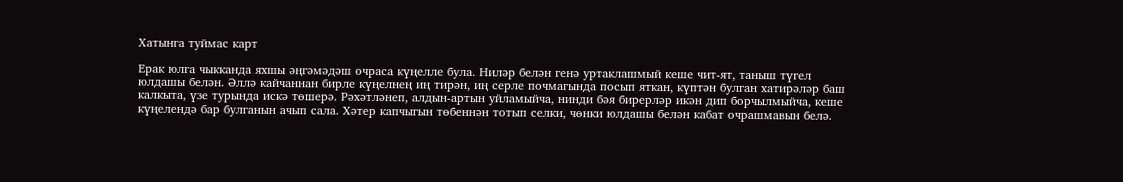Хатынга туймас карт

Ерак юлга чыкканда яхшы әңгәмәдәш очраса күңелле була. Ниләр белән генә уртаклашмый кеше чит-ят, таныш түгел юлдашы белән. Әллә кайчаннан бирле күңелнең иң тирән, иң серле почмагында посып яткан, күптән булган хатирәләр баш калкыта, үзе турында искә төшерә. Рәхәтләнеп, алдын-артын уйламыйча, нинди бәя бирерләр икән дип борчылмыйча, кеше күңелендә бар булганын ачып сала. Хәтер капчыгын төбеннән тотып селки, чөнки юлдашы белән кабат очрашмавын белә.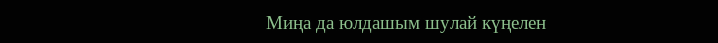Миңа да юлдашым шулай күңелен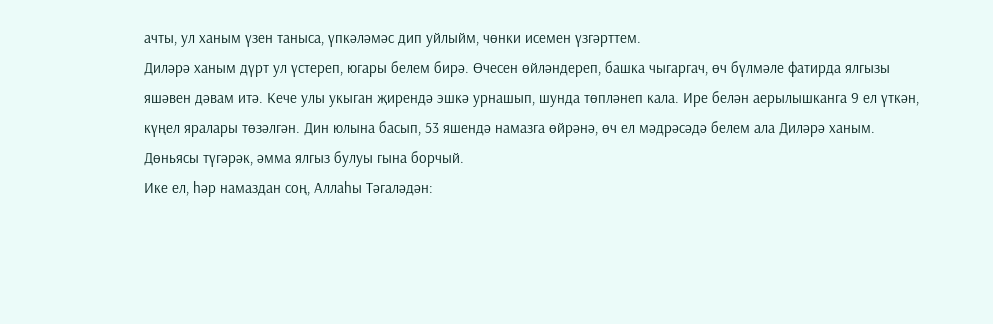ачты, ул ханым үзен таныса, үпкәләмәс дип уйлыйм, чөнки исемен үзгәрттем.
Диләрә ханым дүрт ул үстереп, югары белем бирә. Өчесен өйләндереп, башка чыгаргач, өч бүлмәле фатирда ялгызы яшәвен дәвам итә. Кече улы укыган җирендә эшкә урнашып, шунда төпләнеп кала. Ире белән аерылышканга 9 ел үткән, күңел яралары төзәлгән. Дин юлына басып, 53 яшендә намазга өйрәнә, өч ел мәдрәсәдә белем ала Диләрә ханым. Дөньясы түгәрәк, әмма ялгыз булуы гына борчый.
Ике ел, һәр намаздан соң, Аллаһы Тәгаләдән: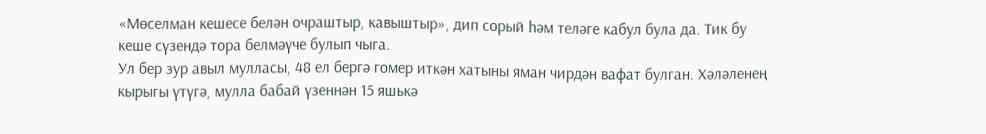«Мөселман кешесе белән очраштыр, кавыштыр», дип сорый һәм теләге кабул була да. Тик бу кеше сүзендә тора белмәүче булып чыга.
Ул бер зур авыл мулласы, 48 ел бергә гомер иткән хатыны яман чирдән вафат булган. Хәләленең кырыгы үтүгә, мулла бабай үзеннән 15 яшькә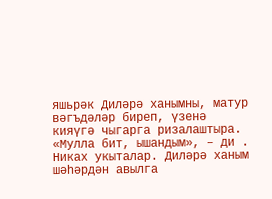яшьрәк Диләрә ханымны, матур вәгъдәләр биреп, үзенә кияүгә чыгарга ризалаштыра. «Мулла бит, ышандым», – ди . Никах укыталар. Диләрә ханым шәһәрдән авылга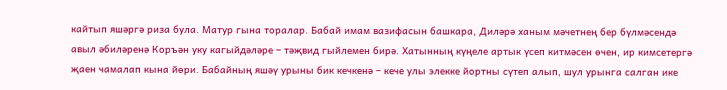кайтып яшәргә риза була. Матур гына торалар. Бабай имам вазифасын башкара, Диләрә ханым мәчетнең бер бүлмәсендә авыл әбиләренә Коръән уку кагыйдәләре – тәҗвид гыйлемен бирә. Хатынның күңеле артык үсеп китмәсен өчен, ир кимсетергә җаен чамалап кына йөри. Бабайның яшәү урыны бик кечкенә – кече улы элекке йортны сүтеп алып, шул урынга салган ике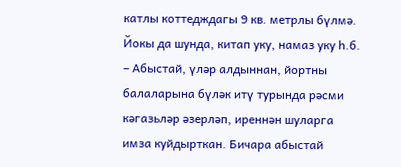катлы коттедждагы 9 кв. метрлы бүлмә. Йокы да шунда, китап уку, намаз уку һ.б.
– Абыстай, үләр алдыннан, йортны балаларына бүләк итү турында рәсми кәгазьләр әзерләп, иреннән шуларга имза куйдырткан. Бичара абыстай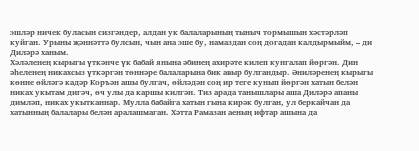эшләр ничек буласын сизгәндер, алдан ук балаларының тыныч тормышын хәстәрләп куйган. Урыны җәннәттә булсын, чын ана эше бу, намаздан соң догадан калдырмыйм, – ди Диләрә ханым.
Хәләленең кырыгы үткәнче үк бабай янына әбинең ахирәте килеп кунгалап йөргән. Дин әһеленең никахсыз үткәргән төннәре балаларына бик авыр булгандыр. Әниләренең кырыгы көнне өйләгә кадәр Коръән ашы булгач, өйләдән соң ир теге кунып йөргән хатын белән никах укытам дигәч, өч улы да каршы килгән. Тиз арада танышлары аша Диләрә апаны димләп, никах укытканнар. Мулла бабайга хатын гына кирәк булган, ул беркайчан да хатынның балалары белән аралашмаган. Хәтта Рамазан аеның ифтар ашына да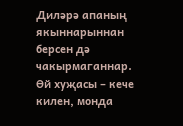Диләрә апаның якыннарыннан берсен дә чакырмаганнар. Өй хуҗасы – кече килен, монда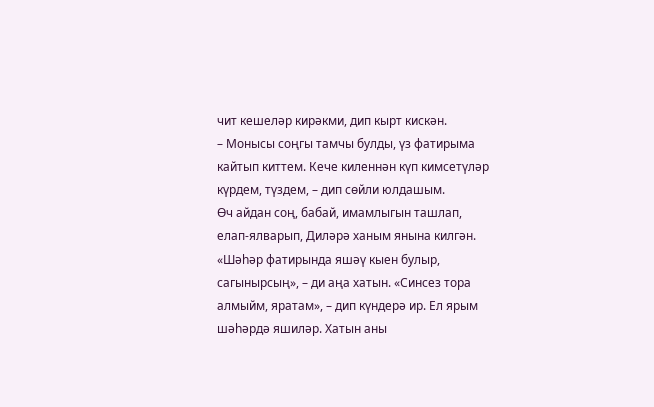чит кешеләр кирәкми, дип кырт кискән.
– Монысы соңгы тамчы булды, үз фатирыма кайтып киттем. Кече киленнән күп кимсетүләр күрдем, түздем, – дип сөйли юлдашым.
Өч айдан соң, бабай, имамлыгын ташлап, елап-ялварып, Диләрә ханым янына килгән. «Шәһәр фатирында яшәү кыен булыр, сагынырсың», – ди аңа хатын. «Синсез тора алмыйм, яратам», – дип күндерә ир. Ел ярым шәһәрдә яшиләр. Хатын аны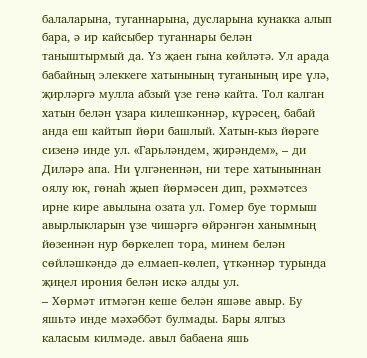балаларына, туганнарына, дусларына кунакка алып бара, ә ир кайсыбер туганнары белән таныштырмый да. Үз җаен гына көйләтә. Ул арада бабайның элеккеге хатынының туганының ире үлә, җирләргә мулла абзый үзе генә кайта. Тол калган хатын белән үзара килешкәннәр, күрәсең, бабай анда еш кайтып йөри башлый. Хатын-кыз йөрәге сизенә инде ул. «Гарьләндем, җирәндем», – ди Диләрә апа. Ни үлгәненнән, ни тере хатыныннан оялу юк, гөнаһ җыеп йөрмәсен дип, рәхмәтсез ирне кире авылына озата ул. Гомер буе тормыш авырлыкларын үзе чишәргә өйрәнгән ханымның йөзеннән нур бөркелеп тора, минем белән сөйләшкәндә дә елмаеп-көлеп, үткәннәр турында җиңел ирония белән искә алды ул.
– Хөрмәт итмәгән кеше белән яшәве авыр. Бу яшьтә инде мәхәббәт булмады. Бары ялгыз каласым килмәде. авыл бабаена яшь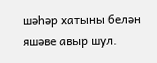шәһәр хатыны белән яшәве авыр шул.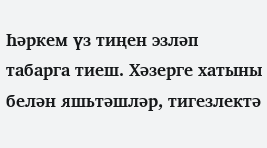Һәркем үз тиңен эзләп табарга тиеш. Хәзерге хатыны белән яшьтәшләр, тигезлектә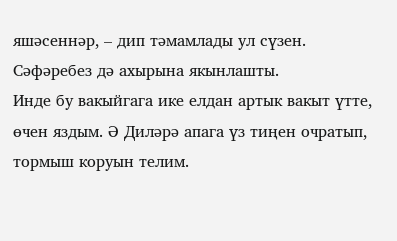яшәсеннәр, – дип тәмамлады ул сүзен. Сәфәребез дә ахырына якынлашты.
Инде бу вакыйгага ике елдан артык вакыт үтте, өчен яздым. Ә Диләрә апага үз тиңен очратып, тормыш коруын телим.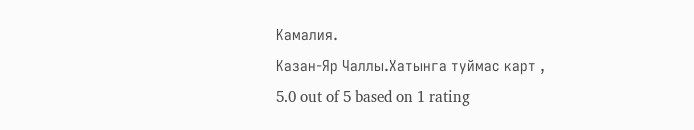Камалия.
Казан-Яр Чаллы.Хатынга туймас карт , 5.0 out of 5 based on 1 rating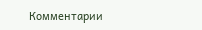Комментарии